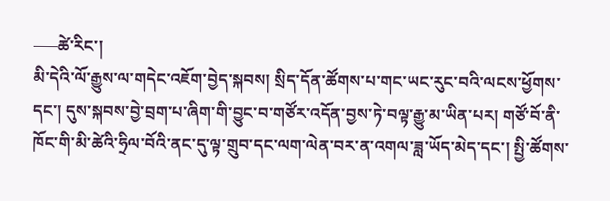—–ཚེ་རིང་།
མི་དེའི་ལོ་རྒྱུས་ལ་གདེང་འཇོག་བྱེད་སྐབས། སྲིད་དོན་ཚོགས་པ་གང་ཡང་རུང་བའི་ལངས་ཕྱོགས་དང་། དུས་སྐབས་བྱེ་བྲག་པ་ཞིག་གི་བྱུང་བ་གཙོར་འདོན་བྱས་ཏེ་བལྟ་རྒྱུ་མ་ཡིན་པར། གཙོ་བོ་ནི་ཁོང་གི་མི་ཚེའི་ཧྲིལ་བོའི་ནང་དུ་ལྟ་གྲུབ་དང་ལག་ལེན་བར་ན་འགལ་ཟླ་ཡོད་མེད་དང་། སྤྱི་ཚོགས་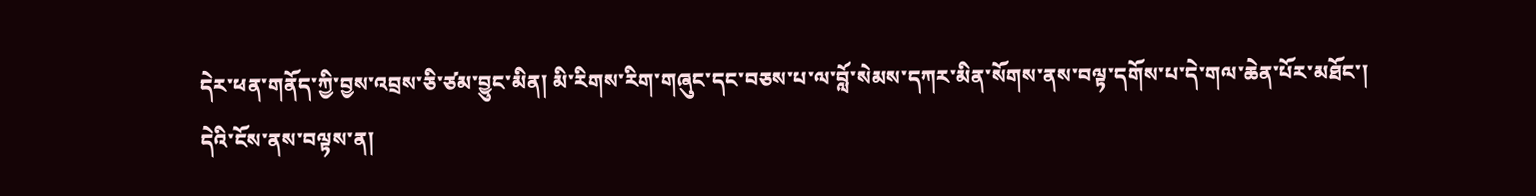དེར་ཕན་གནོད་ཀྱི་བྱས་འབྲས་ཅི་ཙམ་བྱུང་མིན། མི་རིགས་རིག་གཞུང་དང་བཅས་པ་ལ་བློ་སེམས་དཀར་མིན་སོགས་ནས་བལྟ་དགོས་པ་དེ་གལ་ཆེན་པོར་མཐོང་།
དེའི་ངོས་ནས་བལྟས་ན།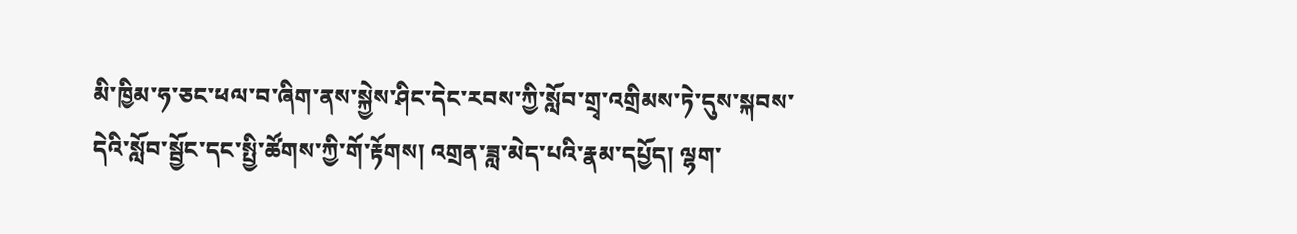མི་ཁྱིམ་ཧ་ཅང་ཕལ་བ་ཞིག་ནས་སྐྱེས་ཤིང་དེང་རབས་ཀྱི་སློབ་གྲྭ་འགྲིམས་ཏེ་དུས་སྐབས་དེའི་སློབ་སྦྱོང་དང་སྤྱི་ཚོགས་ཀྱི་གོ་རྟོགས། འགྲན་ཟླ་མེད་པའི་རྣམ་དཔྱོད། ལྷག་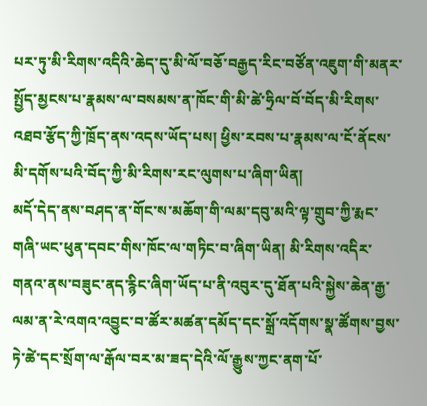པར་ཏུ་མི་རིགས་འདིའི་ཆེད་དུ་མི་ལོ་བཅོ་བརྒྱད་རིང་བཙོན་འཇུག་གི་མནར་སྤྱོད་མྱངས་པ་རྣམས་ལ་བསམས་ན་ཁོང་གི་མི་ཚེ་ཧྲིལ་བོ་བོད་མི་རིགས་འཐབ་རྩོད་ཀྱི་ཁྲོད་ནས་འདས་ཡོད་པས། ཕྱིས་རབས་པ་རྣམས་ལ་ངོ་ནོངས་མི་དགོས་པའི་བོད་ཀྱི་མི་རིགས་རང་ལུགས་པ་ཞིག་ཡིན།
མདོ་དེད་ནས་བཤད་ན་གོང་ས་མཆོག་གི་ལམ་དབུ་མའི་ལྟ་གྲུབ་ཀྱི་རྨང་གཞི་ཡང་ཕུན་དབང་གིས་ཁོང་ལ་གཏིང་བ་ཞིག་ཡིན། མི་རིགས་འདིར་གནའ་ནས་བཟུང་ནད་རྙིང་ཞིག་ཡོད་པ་ནི་འབུར་དུ་ཐོན་པའི་སྐྱེས་ཆེན་རྒྱ་ལམ་ན་རེ་འགའ་འབྱུང་བ་ཚོར་མཚན་དམོད་དང་སྒྲོ་འདོགས་སྣ་ཚོགས་བྱས་ཏེ་ཚེ་དང་སྲོག་ལ་རྒོལ་བར་མ་ཟད་དེའི་ལོ་རྒྱུས་ཀྱང་ནག་པོ་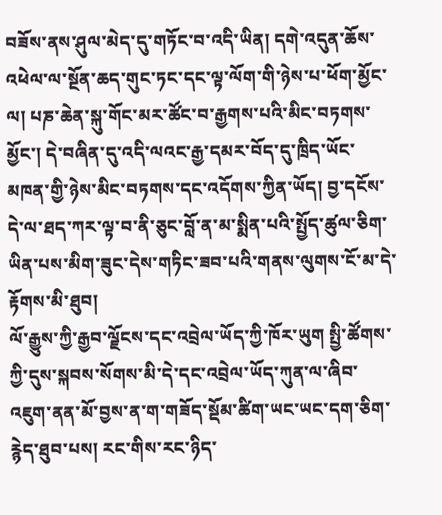བཟོས་ནས་ཤུལ་མེད་དུ་གཏོང་བ་འདི་ཡིན། དགེ་འདུན་ཆོས་འཕེལ་ལ་སྔོན་ཆད་གུང་ཏང་དང་ལྟ་ལོག་གི་ཉེས་པ་ཕོག་མྱོང་ལ། པཎ་ཆེན་སྐུ་གོང་མར་ཚོང་བ་རྒྱགས་པའི་མིང་བཏགས་མྱོང་། དེ་བཞིན་དུ་འདི་ལའང་རྒྱ་དམར་བོད་དུ་ཁྲིད་ཡོང་མཁན་གྱི་ཉེས་མིང་བཏགས་དང་འདོགས་ཀྱིན་ཡོད། བྱ་དངོས་དེ་ལ་ཐད་ཀར་ལྟ་བ་ནི་ཅུང་བློ་ན་མ་སྨིན་པའི་སྤྱོད་ཚུལ་ཅིག་ཡིན་པས་མིག་ཟུང་དེས་གཏིང་ཟབ་པའི་གནས་ལུགས་ངོ་མ་དེ་རྟོགས་མི་ཐུབ།
ལོ་རྒྱུས་ཀྱི་རྒྱབ་ལྗོངས་དང་འབྲེལ་ཡོད་ཀྱི་ཁོར་ཡུག སྤྱི་ཚོགས་ཀྱི་དུས་སྐབས་སོགས་མི་དེ་དང་འབྲེལ་ཡོད་ཀུན་ལ་ཞིབ་འཇུག་ནན་མོ་བྱས་ན་ག་གཟོད་སྡོམ་ཚིག་ཡང་ཡང་དག་ཅིག་རྙེད་ཐུབ་པས། རང་གིས་རང་ཉིད་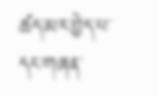ཚད་མར་བྱེད་པ་དང་གཞན་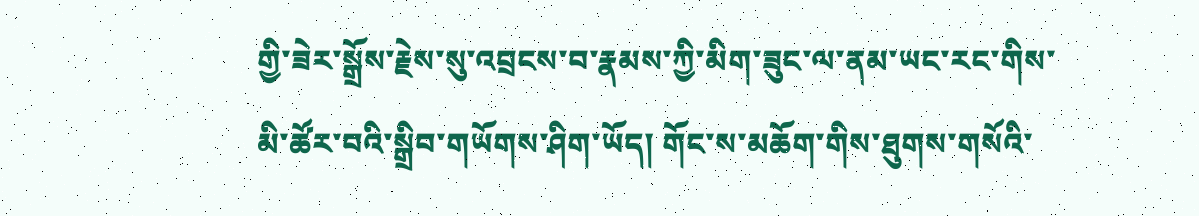གྱི་ཟེར་སྒྲོས་རྗེས་སུ་འབྲངས་བ་རྣམས་ཀྱི་མིག་ཟུང་ལ་ནམ་ཡང་རང་གིས་མི་ཚོར་བའི་སྒྲིབ་གཡོགས་ཤིག་ཡོད། གོང་ས་མཆོག་གིས་ཐུགས་གསོའི་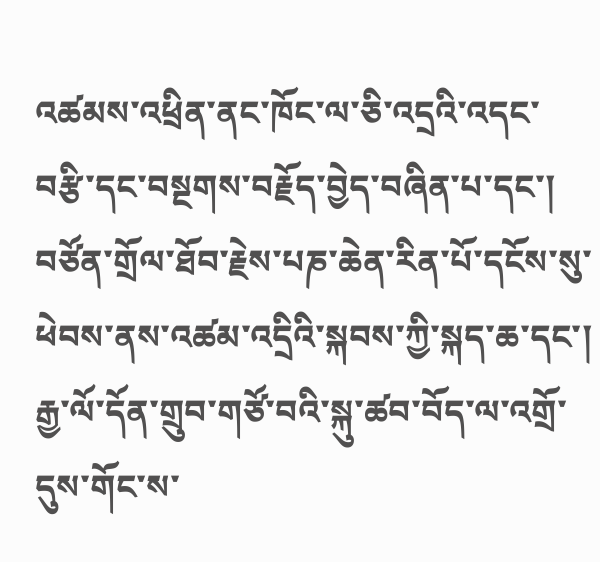འཚམས་འཕྲིན་ནང་ཁོང་ལ་ཅི་འདྲའི་འདང་བརྩི་དང་བསྔགས་བརྗོད་བྱེད་བཞིན་པ་དང་། བཙོན་གྲོལ་ཐོབ་རྗེས་པཎ་ཆེན་རིན་པོ་དངོས་སུ་ཕེབས་ནས་འཚམ་འདྲིའི་སྐབས་ཀྱི་སྐད་ཆ་དང་། རྒྱ་ལོ་དོན་གྲུབ་གཙོ་བའི་སྐུ་ཚབ་བོད་ལ་འགྲོ་དུས་གོང་ས་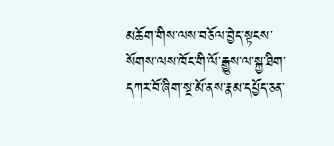མཆོག་གིས་ལས་བཅོལ་བྱེད་སྟངས་སོགས་ལས་ཁོང་གི་ལོ་རྒྱུས་ལ་སྐྱ་ཐིག་དཀར་བོ་ཞིག་སྔ་མོ་ནས་རྣམ་དཔྱོད་ཅན་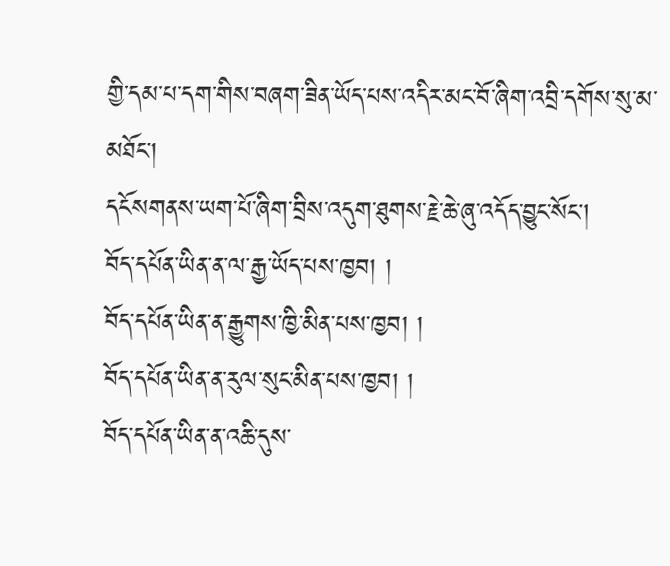གྱི་དམ་པ་དག་གིས་བཞག་ཟིན་ཡོད་པས་འདིར་མང་བོ་ཞིག་འབྲི་དགོས་སུ་མ་མཐོང་།
དངོསགནས་ཡག་པོ་ཞིག་བྲིས་འདུག་ཐུགས་རྗེ་ཆེ་ཞུ་འདོད་བྱུང་སོང།
བོད་དཔོན་ཡིན་ན་ལ་རྒྱ་ཡོད་པས་ཁྱབ། །
བོད་དཔོན་ཡིན་ན་རྒྱུགས་ཁྱི་མིན་པས་ཁྱབ། །
བོད་དཔོན་ཡིན་ན་རུལ་སུང་མིན་པས་ཁྱབ། །
བོད་དཔོན་ཡིན་ན་འཆི་དུས་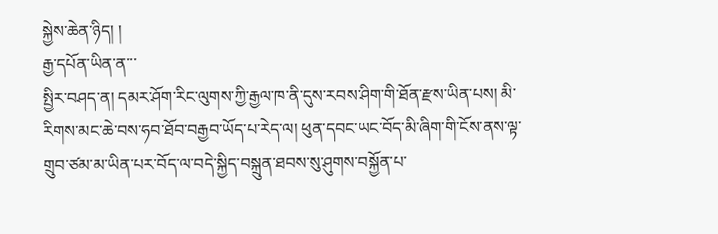སྐྱེས་ཆེན་ཉིད། །
རྒྱ་དཔོན་ཡིན་ན་་་
སྤྱིར་བཤད་ན། དམར་ཤོག་རིང་ལུགས་ཀྱི་རྒྱལ་ཁ་ནི་དུས་རབས་ཤིག་གི་ཐོན་རྫས་ཡིན་པས། མི་རིགས་མང་ཆེ་བས་ཧབ་ཐོབ་བརྒྱབ་ཡོད་པ་རེད་ལ། ཕུན་དབང་ཡང་བོད་མི་ཞིག་གི་ངོས་ནས་ལྟ་གྲུབ་ཙམ་མ་ཡིན་པར་བོད་ལ་བདེ་སྐྱིད་བསྐྲུན་ཐབས་སུ་ཤུགས་བསྐྱོན་པ་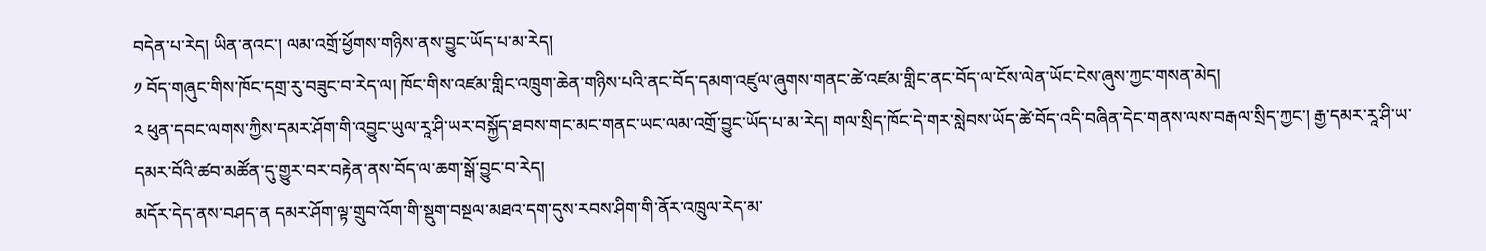བདེན་པ་རེད། ཡིན་ནའང་། ལམ་འགྲོ་ཕྱོགས་གཉིས་ནས་བྱུང་ཡོད་པ་མ་རེད།
༡ བོད་གཞུང་གིས་ཁོང་དགྲ་རུ་བཟུང་བ་རེད་ལ། ཁོང་གིས་འཛམ་གླིང་འཁྲུག་ཆེན་གཉིས་པའི་ནང་བོད་དམག་འཛུལ་ཞུགས་གནང་ཚེ་འཛམ་གླིང་ནང་བོད་ལ་ངོས་ལེན་ཡོང་ངེས་ཞུས་ཀྱང་གསན་མེད།
༢ ཕུན་དབང་ལགས་ཀྱིས་དམར་ཤོག་གི་འབྱུང་ཡུལ་རཱ་ཤི་ཡར་བསྐྱོད་ཐབས་གང་མང་གནང་ཡང་ལམ་འགྲོ་བྱུང་ཡོད་པ་མ་རེད། གལ་སྲིད་ཁོང་དེ་གར་སླེབས་ཡོད་ཚེ་བོད་འདི་བཞིན་དེང་གནས་ལས་བརྒལ་སྲིད་ཀྱང་། རྒྱ་དམར་རཱ་ཤི་ཡ་དམར་བོའི་ཚབ་མཚོན་དུ་གྱུར་བར་བརྟེན་ནས་བོད་ལ་ཆག་སྒོ་བྱུང་བ་རེད།
མདོར་དེད་ནས་བཤད་ན དམར་ཤོག་ལྟ་གྲུབ་འོག་གི་སྡུག་བསྔལ་མཐའ་དག་དུས་རབས་ཤིག་གི་ནོར་འཁྲུལ་རེད་མ་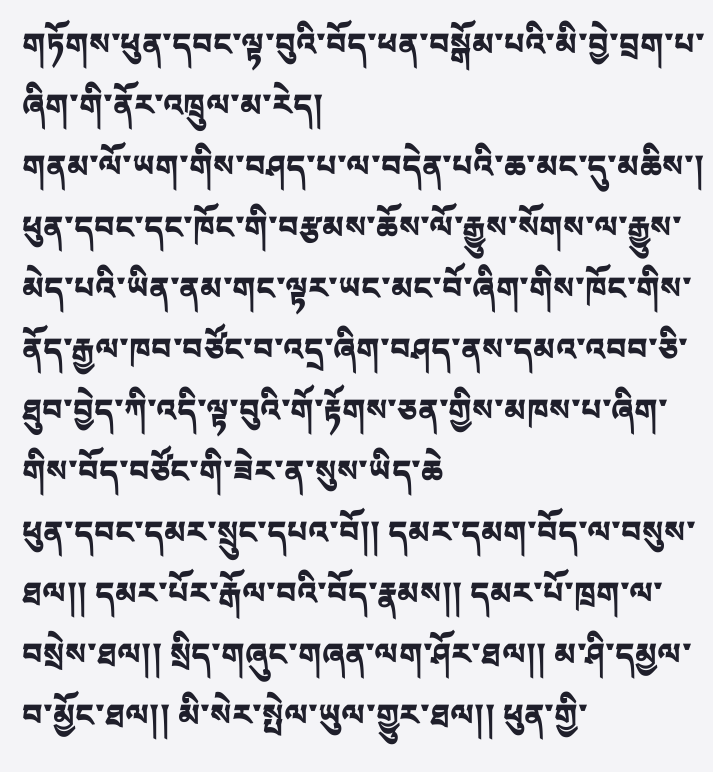གཏོགས་ཕུན་དབང་ལྟ་བུའི་བོད་ཕན་བསྒོམ་པའི་མི་བྱེ་བྲག་པ་ཞིག་གི་ནོར་འཁྲུལ་མ་རེད།
གནམ་ལོ་ཡག་གིས་བཤད་པ་ལ་བདེན་པའི་ཆ་མང་དུ་མཆིས་། ཕུན་དབང་དང་ཁོང་གི་བརྩམས་ཆོས་ལོ་རྒྱུས་སོགས་ལ་རྒྱུས་མེད་པའི་ཡིན་ནམ་གང་ལྟར་ཡང་མང་བོ་ཞིག་གིས་ཁོང་གིས་ནོད་རྒྱལ་ཁབ་བཙོང་བ་འདྲ་ཞིག་བཤད་ནས་དམའ་འབབ་ཅི་ཐུབ་བྱེད་ཀི་འདི་ལྟ་བུའི་གོ་རྟོགས་ཅན་གྱིས་མཁས་པ་ཞིག་གིས་བོད་བཙོང་གི་ཟེར་ན་སུས་ཡིད་ཆེ
ཕུན་དབང་དམར་སྲུང་དཔའ་བོ།། དམར་དམག་བོད་ལ་བསུས་ཐལ།། དམར་པོར་རྒོལ་བའི་བོད་རྣམས།། དམར་པོ་ཁྲག་ལ་བསྲེས་ཐལ།། སྲིད་གཞུང་གཞན་ལག་ཤོར་ཐལ།། མ་ཤི་དམྱལ་བ་མྱོང་ཐལ།། མི་སེར་སྤེལ་ཡུལ་གྱུར་ཐལ།། ཕུན་གྱི་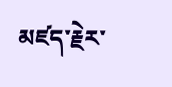མཛད་རྗེར་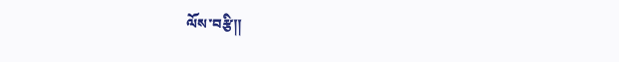ལོས་བརྩི།།